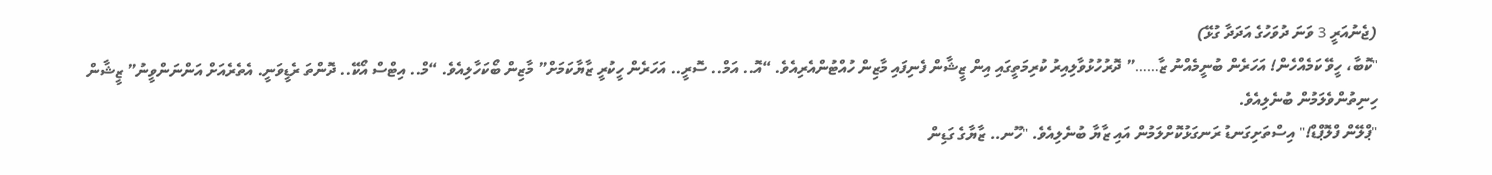(ޖެނުއަރީ 3 ވަނަ ދުވަހުގެ އަދަދާ ގުޅޭ)
"ކޮބާ، ހީވޭ ކަމެއްހެން! އަހަރެން ބުނީމެއްނު ޒާ……” ދޮރުހުޅުވާލިއިރު ކުރިމަތީގައި އިން ޒީޝާން ފެނިފައި މާޒިން ހުއްޓުންއެރިއެވެ. “އޮ.. އަމް.. ސޮރީ.. އަހަރެން ހީކުރީ ޒާޔާކަމަށް” މާޒިން ބޯކަހާލިއެވެ. “މް.. އިޓްސް އޯކޭ.. ދޮންތަ ރެޑީވަނީ. އެތެރެއަށް އަންނަންވީނު” ޒީޝާން ހިނިތުންވެލަމުން ބުނެލިއެވެ.
"ޕްލޭން ފްލޮޕްޑް!" އިސްތަށިގަނޑު ރަނގަޅުކޮށްލަމުން އައި ޒާޔާ ބުނެލިއެވެ. "ހޫނ.. ޒާޔާގެ ގަޑިން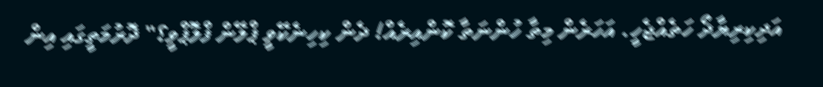އަދިކިރިޔާދޯ ހަތެއްޖެހީ. އަހަރެން މިތާ ހުންނަތާ ކޮންއިރެއް! ދެން ކިހިނެކޭވީ ޕްލޭން ފްލޮޕްވީ؟" ދޮރުމަތީގައި އިން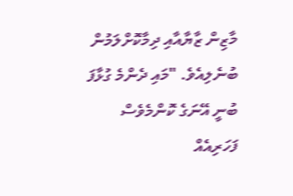މާޒިން ޒާޔާއާއި ދިމާކޮށްލަމުން ބުނެލިއެވެ. "މައި ދެންމެ ގުޅާފަ ބުނީ އޭނަގެ ކޮންމެވެސް ފަހަރިއެއް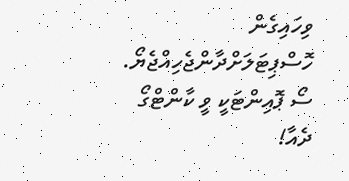ވިހައިގެން ހޮސްޕިޓަލަށްދާންޖެހިއްޖެޔޯ. ސޯ ޕޮއިންޓަކީ ވީ ކާންޓްގޯ ދެއާ!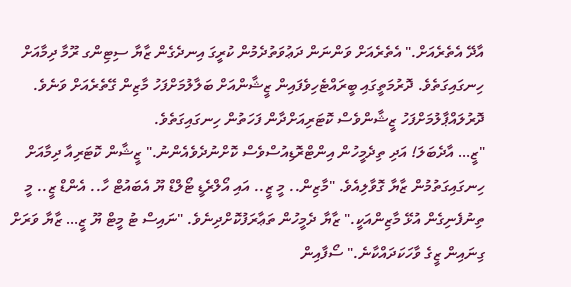އާދޭ އެތެރެއަށް." އެތެރެއަށް ވަންނަން ދަޢުވަތުދެމުން ކުރީގަ އިނދެގެން ޒާޔާ ސިޓިންގ ރޫމާ ދިމާއަށް ހިނގައިގަތެވެ. ދޮރުމަތީގައި ބީރައްޓެހިވެފައިން ޒީޝާންއަށް ބަލާލުމަށްފަހު މާޒިން ގޭތެރެއަށް ވަނެވެ. ދޮރުލައްޕާލުމަށްފަހު ޒީޝާންވެސް ކޮޓަރިއަށްދާން ފަހަތުން ހިނގައިގަތެވެ.
"ޒީ… އާދެބަލަ! އަދި ތިދެމީހުން އިންޓްރޮޑިއުސްވެސް ކޮށްނުދެވެއެންނު." ޒީޝާން ކޮޓަރިއާ ދިމާއަށް ހިނގައިގަތުމުން ޒާޔާ ގޮވާލިއެވެ. "މާޒިން.. މީ ޒީ.. އައި އޯލްރެޑީ ޓޯލްޑް ޔޫ އެބައުޓް ހާ.. އެންޑް ޒީ.. މީ ތިނުފެނިގެން އުޅޭ މާޒިންއަކީ." ޒާޔާ ދެމީހުން ތަޢާރަފުކޮށްދިނެވެ. "ނައިސް ޓު މީޓް ޔޫ ޒީ… ޒާޔާ ވަރަށް ގިނައިން ޒީގެ ވާހަކަދައްކާނެ." ސޯފާއިން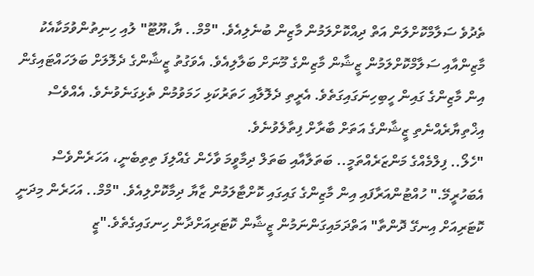ތެދުވެ ސަލާމްކޮށްލަން އަތް ދިއްކޮށްލަމުން މާޒިން ބުނެލިއެވެ. "މްމް.. ޔާ،ޔޫޓޫ" ލުއި ހިނިތުންވުމަކާއެކު މާޒިންއާއި ސަލާމްކޮށްލަމުން ޒީޝާން މާޒިންގެ މޫނަށް ބަލާލިއެވެ. އެވަގުތު ޒީޝާންގެ ދެލޮލަށް ބަލަހައްޓައިގެން އިން މާޒިންގެ ގައިން ހީބިހިނަގައިގަތެވެ. އެރީތި ދެލޮލާއި ހަތަރުކަޅި ހަމަވުމުން ތެޅިގަނެވުނެވެ. އެއްވެސް އިޚްތިޔާރެއްނެތި ޒީޝާންގެ އަތަށް ބާރާށް ފިތާލެވުނެވެ.
"ހެލޯ.. ފިލްމެއްގެ މަންޒަރެއްތަމީ.. ބަތަލާއާއި ބަތަލް ދިމާވީމަ ވާހެން ގެއްލިފަ ތިތިބެނީ، އަހަރެންވެސް އެބަހުރީމޭ." ހުއްޓުންއަރާފައި އިން މާޒިންގެ ގައިގައި ކޮށްޓާލަމުން ޒާޔާ ދިމާކޮށްލިއެވެ. "މްމް.. އަހަރެން މިދަނީ ކޮޓަރިއަށް އިނގޭ ދޮންތާ" އަތްދަމައިގަންނަމުން ޒީޝާން ކޮޓަރިއަށްދާން ހިނގައިގެތެވެ."ޒީ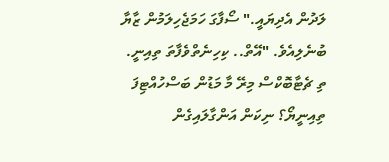ލަދުން އެދިޔައީ." ސޯފާގަ ހަމަޖެހިލަމުން ޒާޔާ ބުނެލިއެވެ. "އޭތް.. ކިހިނެތްވެފާތަ ތިއިނީ. ތި ޗެޓާބޮކްސް މިރޭ މާ މަޑުން ބަސްހުއްޓިފަ ތިއިނީޔޯ؟ ނިކަން އަންގާލައިގެން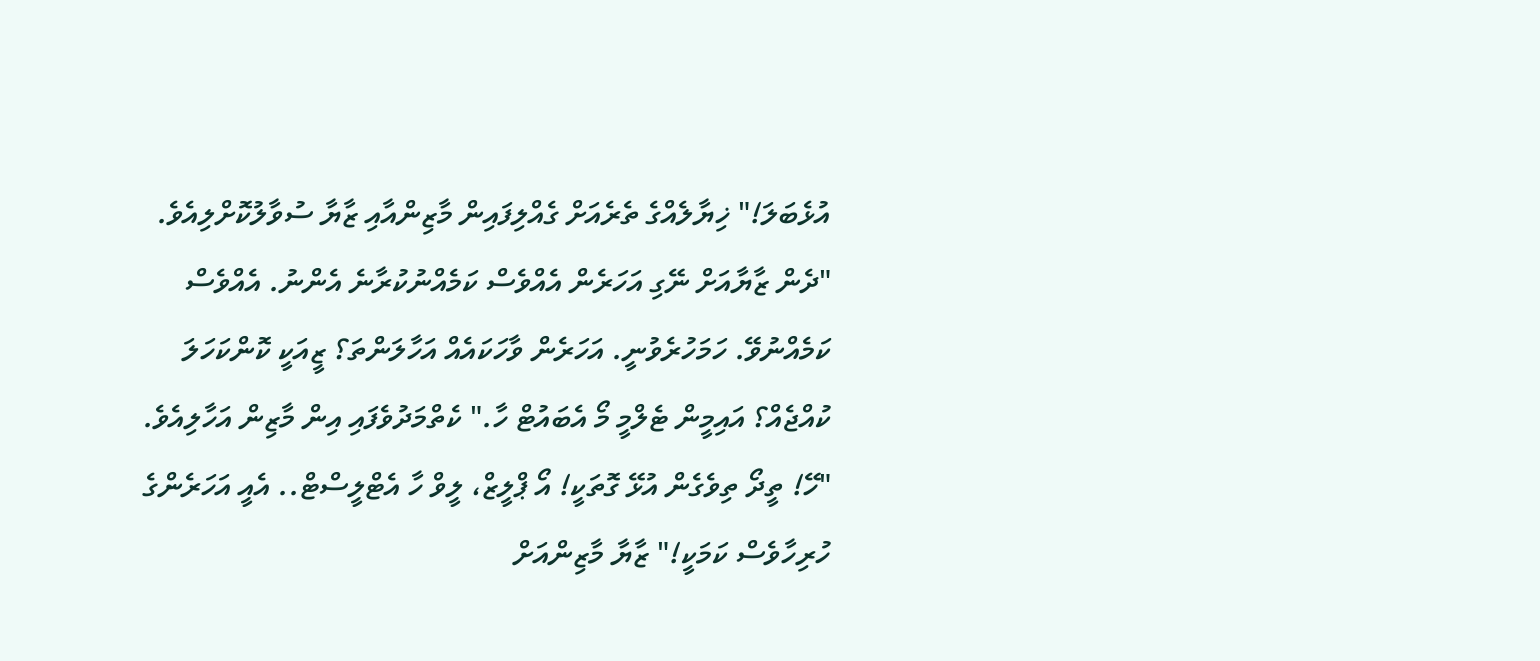އުޅެބަލަ!" ޚިޔާލެއްގެ ތެރެއަށް ގެއްލިފައިން މާޒިންއާއި ޒާޔާ ސުވާލުކޮށްލިއެވެ. "ދެން ޒާޔާއަށް ނޭގި އަހަރެން އެއްވެސް ކަމެއްނުކުރާނެ އެންނު. އެއްވެސް ކަމެއްނުވޭ. ހަމަހުރެވުނީ. އަހަރެން ވާހަކައެއް އަހާލަންތަ؟ ޒީއަކީ ކޮންކަހަލަ ކުއްޖެއް؟ އައިމީން ޓެލްމީ މޯ އެބައުޓް ހާ." ކެތްމަދުވެފައި އިން މާޒިން އަހާލިއެވެ. "ހޭ! ތީދޯ ތިވެގެން އުޅޭ ގޮތަކީ! އޯ ޕްލީޒް، ލީވް ހާ އެޓްލީސްޓް.. އެއީ އަހަރެންގެ ހުރިހާވެސް ކަމަކީ!" ޒާޔާ މާޒިންއަށް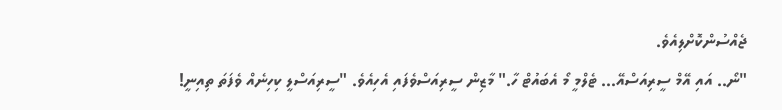ޖެއްސުންކޮށްލިއެވެ.
"ނޯ.. އައި އޭމް ސީރިއަސްއޭ… ޓެލްމީ މޯ އެބައުޓް ހާ." މާޒިން ސީރިއަސްވެފައި އެހިއެވެ. "ސީރިއަސްލީ ކިހިނެއް ވެފަތަ ތިއިނީ!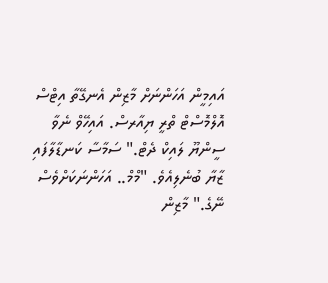އައިމީން އަހަންނަށް މާޒިން އެނގޭތާ އިޓްސް އޮލްމޮސްޓް ތްރީ ޔިއާރސް. އައިހޭވް ނެވާ ސީންޔޫ ލައިކް ދެޓް." ސަމާސާ ކަނޑާލާފައި ޒާޔާ ބުނެލިއެވެ. "މްމް.. އަހަންނަކަށްވެސް ނޭގެ." މާޒިން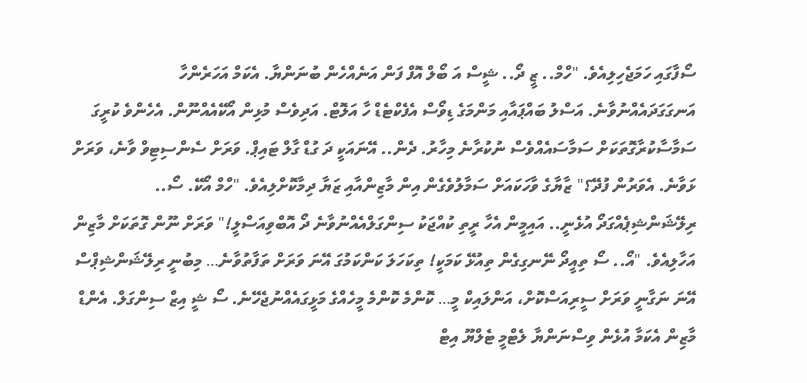ސޯފާގައި ހަމަޖެހިލިއެވެ. "ހްމް.. ޒީ ދޯ.. ޝީސް އަ ބޯލް އޮފް ފަން އަނެއްހެން ބުނަންޔާ. އެކަމް އަހަރެންހާ އަނގަގަދައެއްނުވާނެ. އަސްލު ބައްޕައާއި މަންމަގެ ޑިވޯސް އެފެކްޓެޑް ހާ އަލޮޓް. އަދިވެސް މުޅިން އޯކޭއެއްނޫން. އެހެންވެ ކުރީގަ ސަމާސާކުރާގޮތަކަށް ސަމާސައެއްވެސް ނުކުރާނެ މިހާރު. ދެން.. އޭނައަކީ ދަ ގުޑް ގާލް ޓައިޕް. ވަރަށް ސެންސިޓިވް ވާނެ، ވަރަށް ޅަވާނެ. އެވަރުން ފުދޭ؟" ޒާޔާގެ ވާހަކައަށް ސަމާލުވެގެން އިން މާޒިންއާއި ޒަޔާ ދިމާކޮށްލިއެވެ. "ހްމް އޯކޭ. ސޯ.. ރިލޭޝަންޝިޕެއްގަދޯ އުޅެނީ.. އައިމީން އެހާ ރީތި ކުއްޖަކު ސިންގަލްއެއްނުވާނެ ދޯ އޮބްވިއަސްލީ!" ވަރަށް ނޫން ގޮތަކަށް މާޒިން އަހާލިއެވެ. "އޯ.. ސޯ ތިއީދޯ ނޭނގިގެން ތިއުޅޭ ކަމަކީ! ތިކަހަލަ ކަންކަމުގަ އޭނަ ވަރަށް ތަފާތުވާނެ… މިބުނީ ރިލޭޝަންޝިޕްސް އޭނަ ނަގާނީ ވަރަށް ސީރިއަސްކޮށް، އަންލައިކް މީ… ކޮންމެ ކޮންމެ މީހެއްގެ މަޅީގައެއްނުޖެހޭނެ. ސޯ ޝީ އިޒް ސިންގަލް. އެންޑް މާޒިން އެކަމާ އުޅެން ވިސްނަންޔާ ލެޓްމީ ޓެލްޔޫ އިޓް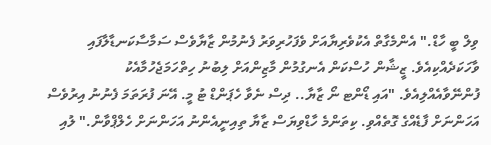ވިލް ބީ ހާޑް." އެންމެގާތް އެކުވެރިޔާއަށް ވެފަހުރިވަރު ފެނުމުން ޒާޔާވެސް ސަމާސާކަނޑާލާފައި ވާހަކަދެއްކިއެވެ. ޒީޝާން ހުސްކަން އެނގުމުން މާޒިންއަށް ލިބުނު ހިތްހަމަޖެހުމާއެކު ފުންނޭވާއެއްލިއެވެ. "އައި ޑޯންޓ ނޯ ޒާޔާ.. ދިސް ނެވާ ހެޕަންޑް ޓު މީ. އޭނަ ފުރަތަމަ ފެނުނު އިރުވެސް އަހަންނަށް ފާޑެއްގެ ގޮތެއްވި. ކިތަންމެ ހާޑްވިޔަސް ޒާޔާ ތިއިނީއެންނު އަހަންނަށް ހެލްޕްވާން." ލުއި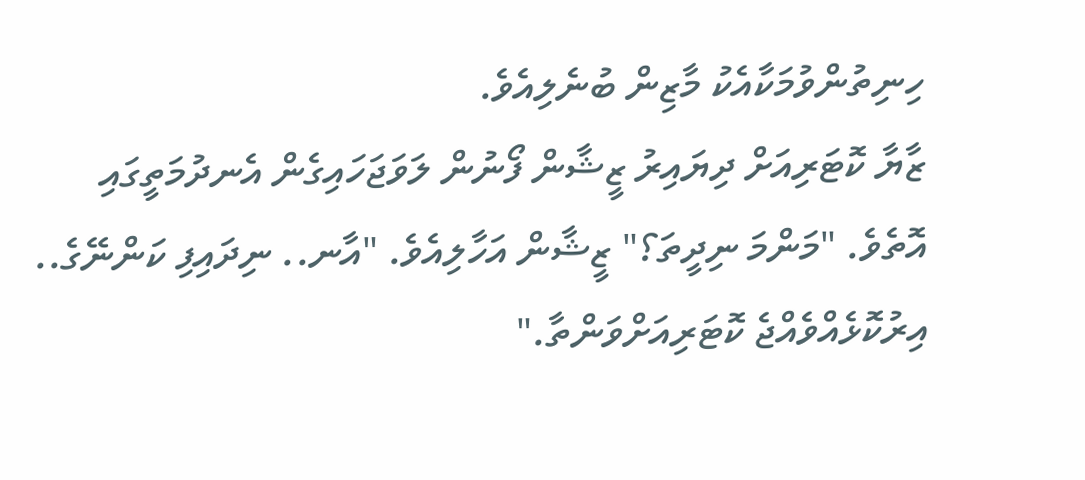ހިނިތުންވުމަކާއެކު މާޒިން ބުނެލިއެވެ.
ޒާޔާ ކޮޓަރިއަށް ދިޔައިރު ޒީޝާން ފޯނުން ލަވަޖަހައިގެން އެނދުމަތީގައި އޮތެވެ. "މަންމަ ނިދީތަ؟" ޒީޝާން އަހާލިއެވެ. "އާނ.. ނިދައިފި ކަންނޭގެ.. އިރުކޮޅެއްވެއްޖެ ކޮޓަރިއަށްވަންތާ."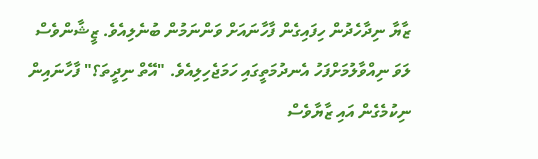ޒާޔާ ނިދާހެދުން ހިފައިގެން ފާހާނައަށް ވަންނަމުން ބުނެލިއެވެ. ޒީޝާންވެސް ލަވަ ނިއްވާލުމަށްފަހު އެނދުމަތީގައި ހަމަޖެހިލިއެވެ. "އޭތް ނިދީތަ؟" ފާހާނައިން ނިކުމެގެން އައި ޒާޔާވެސް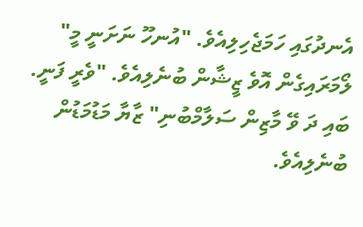އެނދުގައި ހަމަޖެހިލިއެވެ. "އުނހޫ ނަށަނީ މީ" ލޯމަރައިގެން އޮވެ ޒީޝާން ބުނެލިއެވެ. "ވެރީ ފަނީ. ބައި ދަ ވޭ މާޒިން ސަލާމްބުނި" ޒާޔާ މަޑުމަޑުން ބުނެލިއެވެ.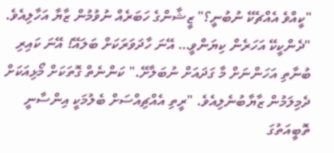"ކީއްވެ އެއްޗެކޭ ނުބުނީ؟" ޒީޝާންގެ ހަބަރެއް ނުވުމުން ޒާޔާ އަހާލިއެވެ. "ދެންކީކޭ އަހަރެން ކިޔަންވީ… އޭނަ ހާދަވަރަކަށް ބަލައޭ! އޭނަ ކައިރި ބުނާތި އަހަންނަށް މާ ގަދައަށް ނުބަލާށޭ." ކަންނެތް ގޮތަކަށް މޯޅިއަކަށް ދެމިލަމުން ޒާޔާބުނެލިއެވެ. "ރީތި އެއްޗިއްސަށް ބެލުމަކީ އިންސާނީ ތޮބީއަތުގަ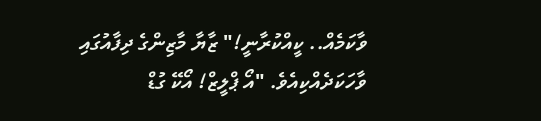ވާކަމެއް.. ކީއްކުރާނީ!" ޒާޔާ މާޒިންގެ ދިފާއުގައި ވާހަކަދެއްކިއެވެ. "އޯ ޕްލީޒް! އޯކޭ ގުޑް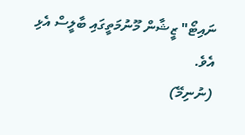ނައިޓޯ" ޒީޝާން މޫނުމަތީގައި ބާލީސް އެޅި އެވެ.
(ނުނިމޭ)